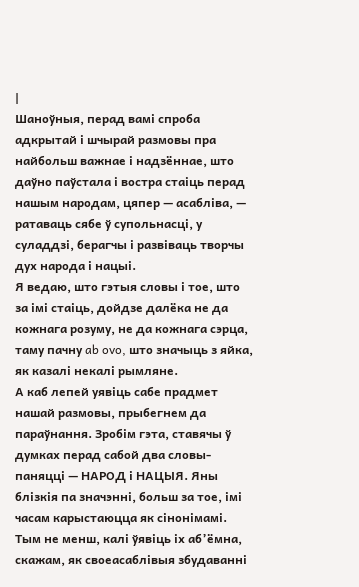|
Шаноўныя, перад вамі спроба адкрытай і шчырай размовы пра найбольш важнае і надзённае, што даўно паўстала і востра стаіць перад нашым народам, цяпер — асабліва, — ратаваць сябе ў супольнасці, у суладдзі, берагчы і развіваць творчы дух народа і нацыі.
Я ведаю, што гэтыя словы і тое, што за імі стаіць, дойдзе далёка не да кожнага розуму, не да кожнага сэрца, таму пачну ab ovo, што значыць з яйка, як казалі некалі рымляне.
А каб лепей уявіць сабе прадмет нашай размовы, прыбегнем да параўнання. Зробім гэта, ставячы ў думках перад сабой два словы-паняцці — НАРОД і НАЦЫЯ. Яны блізкія па значэнні, больш за тое, імі часам карыстаюцца як сінонімамі. Тым не менш, калі ўявіць іх аб’ёмна, скажам, як своеасаблівыя збудаванні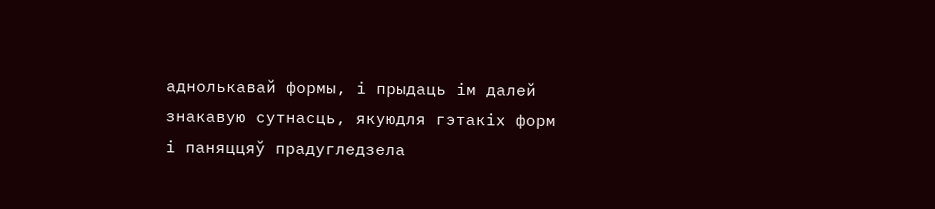аднолькавай формы, і прыдаць ім далей знакавую сутнасць, якуюдля гэтакіх форм і паняццяў прадугледзела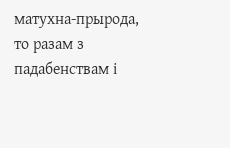матухна-прырода, то разам з падабенствам і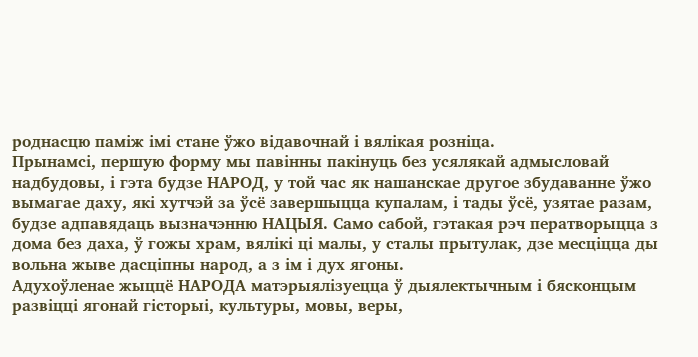роднасцю паміж імі стане ўжо відавочнай і вялікая розніца.
Прынамсі, першую форму мы павінны пакінуць без усялякай адмысловай надбудовы, і гэта будзе НАРОД, у той час як нашанскае другое збудаванне ўжо вымагае даху, які хутчэй за ўсё завершыцца купалам, і тады ўсё, узятае разам, будзе адпавядаць вызначэнню НАЦЫЯ. Само сабой, гэтакая рэч ператворыцца з дома без даха, ў гожы храм, вялікі ці малы, у сталы прытулак, дзе месціцца ды вольна жыве дасціпны народ, а з ім і дух ягоны.
Адухоўленае жыццё НАРОДА матэрыялізуецца ў дыялектычным і бясконцым развіцці ягонай гісторыі, культуры, мовы, веры,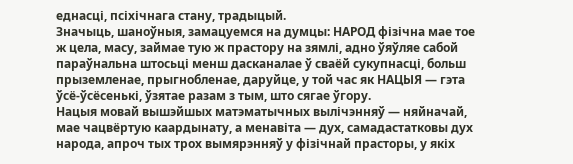еднасці, псіхічнага стану, традыцый.
Значыць, шаноўныя, замацуемся на думцы: НАРОД фізічна мае тое ж цела, масу, займае тую ж прастору на зямлі, адно ўяўляе сабой параўнальна штосьці менш дасканалае ў сваёй сукупнасці, больш прыземленае, прыгнобленае, даруйце, у той час як НАЦЫЯ — гэта ўсё-ўсёсенькі, ўзятае разам з тым, што сягае ўгору.
Нацыя мовай вышэйшых матэматычных вылічэнняў — няйначай, мае чацвёртую каардынату, а менавіта — дух, самадастатковы дух народа, апроч тых трох вымярэнняў у фізічнай прасторы, у якіх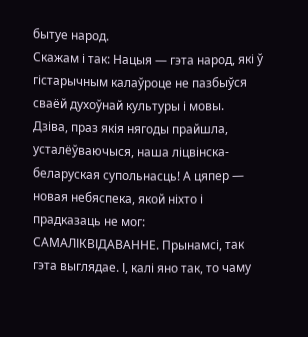бытуе народ.
Скажам і так: Нацыя — гэта народ, які ў гістарычным калаўроце не пазбыўся сваёй духоўнай культуры і мовы.
Дзіва, праз якія нягоды прайшла, усталёўваючыся, наша ліцвінска-беларуская супольнасць! А цяпер — новая небяспека, якой ніхто і прадказаць не мог: САМАЛІКВІДАВАННЕ. Прынамсі, так гэта выглядае. І, калі яно так, то чаму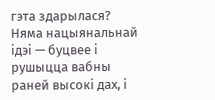гэта здарылася?
Няма нацыянальнай ідэі — буцвее і рушыцца вабны раней высокі дах, і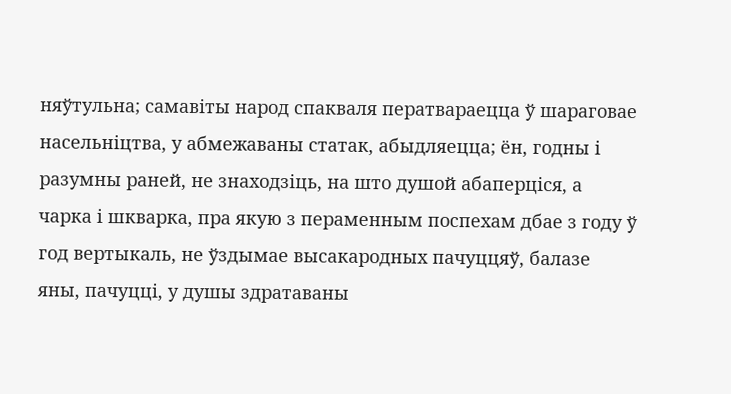няўтульна; самавіты народ спакваля ператвараецца ў шараговае насельніцтва, у абмежаваны статак, абыдляецца; ён, годны і разумны раней, не знаходзіць, на што душой абаперціся, а чарка і шкварка, пра якую з пераменным поспехам дбае з году ў год вертыкаль, не ўздымае высакародных пачуццяў, балазе яны, пачуцці, у душы здратаваны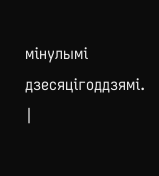мінулымі дзесяцігоддзямі.
|